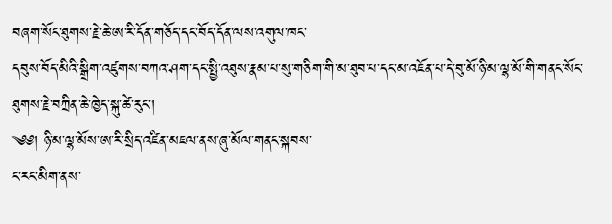བཞག་སོང་ཐུགས་རྗེ་ཆེ་ཨ་རི་དོན་གཅོད་དང་བོད་དོན་ལས་འགུལ་ཁང་
དབུས་བོད་མིའི་སྒྲིག་འཛུགས་བཀའ་ཤག་དང་སྤྱི་འཐུས་རྣམ་པ་སུ་གཅིག་གི་མ་ཐུབ་པ་དང་མ་འཇོན་པ་དེ་བུ་མོ་ཉི་མ་ལྷ་མོ་གི་གནང་སོང་
ཐུགས་རྗེ་བཀྲིན་ཆེ་ཁྱེད་སྐུ་ཚེ་རུང་།
༄༅། ཉི་མ་ལྷ་མོས་ཨ་རི་སྲིད་འཛིན་མཇལ་ནས་ཞུ་མོལ་གནང་སྐབས་
ང་རང་མིག་ནས་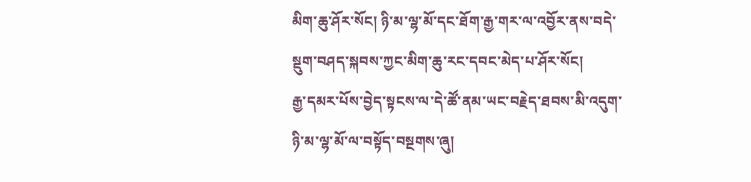མིག་ཆུ་ཤོར་སོང། ཉི་མ་ལྷ་མོ་དང་ཐོག་རྒྱ་གར་ལ་འབྱོར་ནས་བདེ་
སྡུག་བཤད་སྐབས་ཀྱང་མིག་ཆུ་རང་དབང་མེད་པ་ཤོར་སོང།
རྒྱ་དམར་པོས་བྱེད་སྟངས་ལ་དེ་ཚོ་ནམ་ཡང་བརྗེད་ཐབས་མི་འདུག་
ཉི་མ་ལྷ་མོ་ལ་བསྟོད་བསྔགས་ཞུ།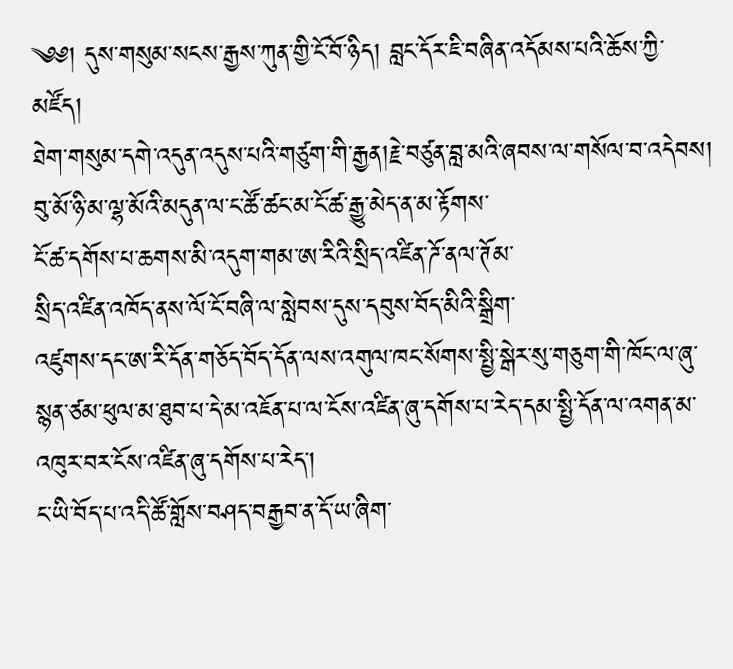༄༅། དུས་གསུམ་སངས་རྒྱས་ཀུན་གྱི་ངོ་བོ་ཉིད། བླང་དོར་ཇི་བཞིན་འདོམས་པའི་ཆོས་ཀྱི་མཛོད།
ཐེག་གསུམ་དགེ་འདུན་འདུས་པའི་གཙུག་གི་རྒྱན།རྗེ་བཙུན་བླ་མའི་ཞབས་ལ་གསོལ་བ་འདེབས།
བུ་མོ་ཉི་མ་ལྷ་མོའི་མདུན་ལ་ང་ཚོ་ཚང་མ་ངོ་ཚ་རྒྱུ་མེད་ན་མ་རྟོགས་
ངོ་ཚ་དགོས་པ་ཆགས་མི་འདུག་གམ་ཨ་རིའི་སྲིད་འཛིན་ཌོ་ནལ་ཊོམ་
སྲིད་འཛིན་འཁོད་ནས་ལོ་ངོ་བཞི་ལ་སླེབས་དུས་དབུས་བོད་མིའི་སྒྲིག་
འཛུགས་དང་ཨ་རི་དོན་གཅོད་བོད་དོན་ལས་འགུལ་ཁང་སོགས་སྤྱི་སྒེར་སུ་གཅུག་གི་ཁོང་ལ་ཞུ་སྙན་ཙམ་ཕུལ་མ་ཐུབ་པ་དེ་མ་འཇོན་པ་ལ་ངོས་འཛིན་ཞུ་དགོས་པ་རེད་དམ་སྤྱི་དོན་ལ་འགན་མ་འཁུར་བར་ངོས་འཛིན་ཞུ་དགོས་པ་རེད་།
ང་ཡི་བོད་པ་འདི་ཚོ་གློས་བཤད་བརྒྱབ་ན་དོ་ཡ་ཞིག་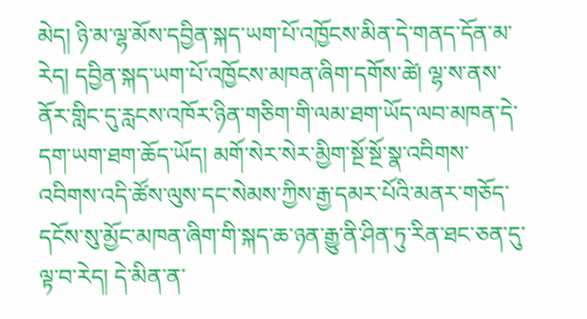མེད། ཉི་མ་ལྷ་མོས་དབྱིན་སྐད་ཡག་པོ་འཁྱོངས་མིན་དེ་གནད་དོན་མ་རེད། དབྱིན་སྐད་ཡག་པོ་འཁྱོངས་མཁན་ཞིག་དགོས་ཚེ། ལྷ་ས་ནས་ནོར་གླིང་དུ་རླངས་འཁོར་ཉིན་གཅིག་གི་ལམ་ཐག་ཡོད་ལབ་མཁན་དེ་དག་ཡག་ཐག་ཆོད་ཡོད། མགོ་སེར་སེར་མྱིག་སྔོ་སྔོ་སྣ་འབིགས་འབིགས་འདི་ཚོས་ལུས་དང་སེམས་ཀྱིས་རྒྱ་དམར་པོའི་མནར་གཅོད་དངོས་སུ་མྱོང་མཁན་ཞིག་གི་སྐད་ཆ་ཉན་རྒྱུ་ནི་ཤིན་ཏུ་རིན་ཐང་ཅན་དུ་ལྟ་བ་རེད། དེ་མིན་ན་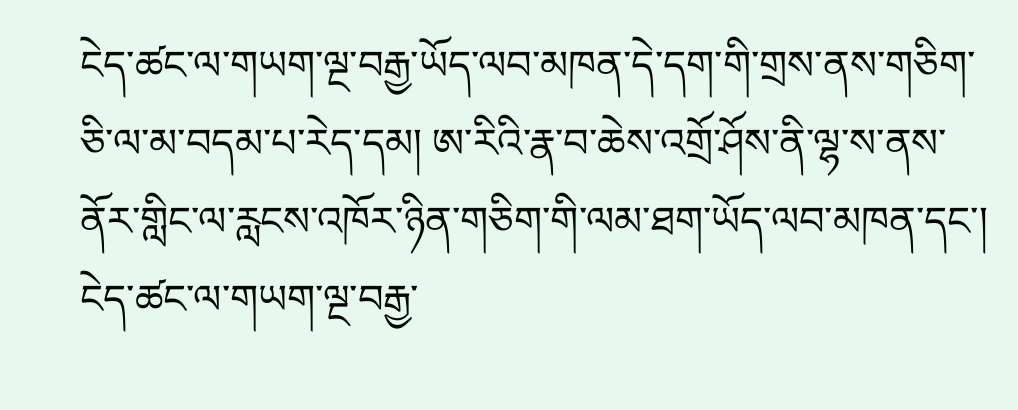ངེད་ཚང་ལ་གཡག་ལྔ་བརྒྱ་ཡོད་ལབ་མཁན་དེ་དག་གི་གྲས་ནས་གཅིག་ཅི་ལ་མ་བདམ་པ་རེད་དམ། ཨ་རིའི་རྣ་བ་ཆེས་འགྲོ་ཤོས་ནི་ལྷ་ས་ནས་ནོར་གླིང་ལ་རླངས་འཁོར་ཉིན་གཅིག་གི་ལམ་ཐག་ཡོད་ལབ་མཁན་དང་། ངེད་ཚང་ལ་གཡག་ལྔ་བརྒྱ་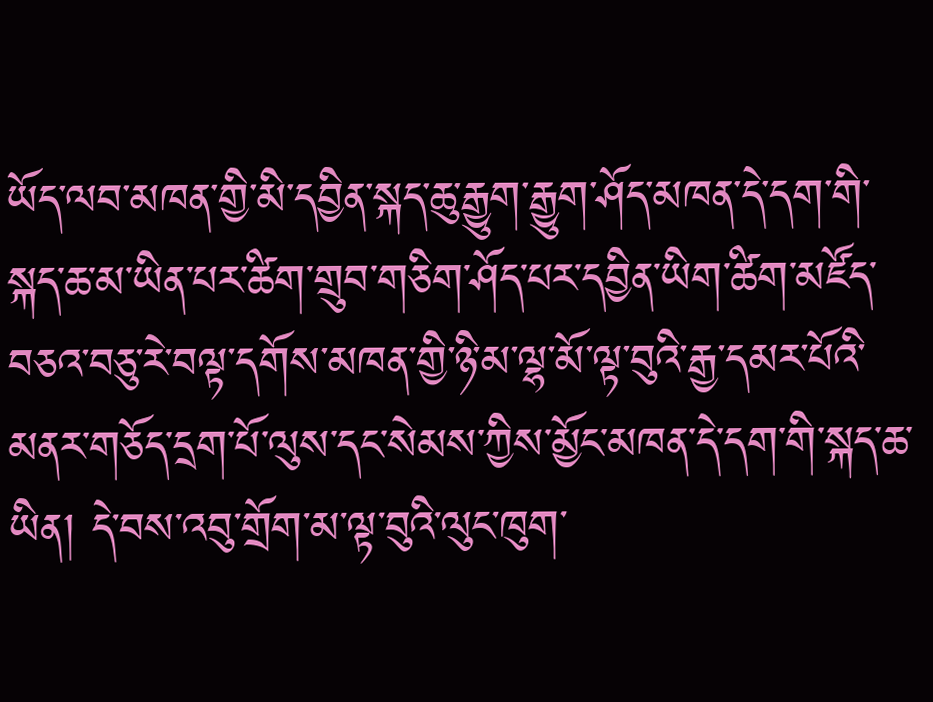ཡོད་ལབ་མཁན་གྱི་མི་དབྱིན་སྐད་ཆུ་རྒྱུག་རྒྱུག་ཤོད་མཁན་དེ་དག་གི་སྐད་ཆ་མ་ཡིན་པར་ཚིག་གྲུབ་གཅིག་ཤོད་པར་དབྱིན་ཡིག་ཚིག་མཛོད་བཅའ་བཅུ་རེ་བལྟ་དགོས་མཁན་གྱི་ཉི་མ་ལྷ་མོ་ལྟ་བུའི་རྒྱ་དམར་པོའི་མནར་གཅོད་དྲག་པོ་ལུས་དང་སེམས་ཀྱིས་མྱོང་མཁན་དེ་དག་གི་སྐད་ཆ་ཡིན། དེ་བས་འབུ་གྲོག་མ་ལྟ་བུའི་ལུང་ཁུག་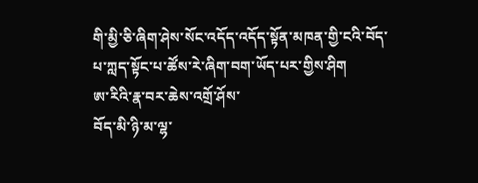གི་མྱི་ཅི་ཞིག་ཤེས་སོང་འདོད་འདོད་སྟོན་མཁན་གྱི་ངའི་བོད་པ་ཀླད་སྟོང་པ་ཚོས་རེ་ཞིག་བག་ཡོད་པར་གྱིས་ཤིག
ཨ་རིའི་རྣ་བར་ཆེས་འགྲོ་ཤོས་
བོད་མི་ཉི་མ་ལྷ་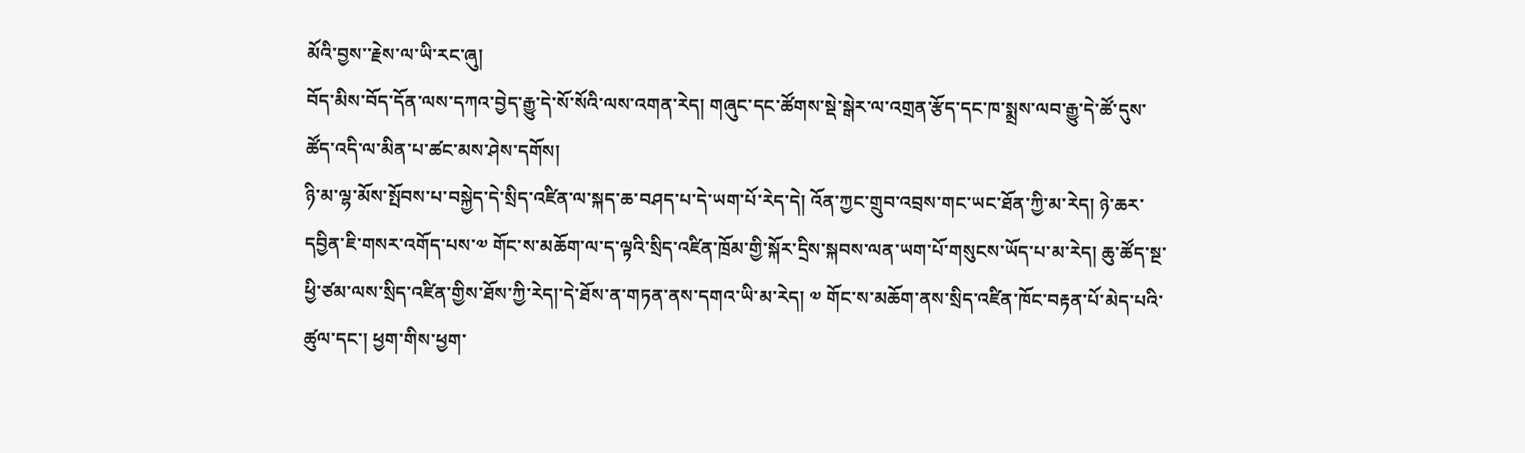མོའི་བྱས་་རྗེས་ལ་ཡི་རང་ཞུ།
བོད་མིས་བོད་དོན་ལས་དཀའ་བྱེད་རྒྱུ་དེ་སོ་སོའི་ལས་འགན་རེད། གཞུང་དང་ཚོགས་སྡེ་སྒེར་ལ་འགྲན་རྩོད་དང་ཁ་སྨྲས་ལབ་རྒྱུ་དེ་ཚོ་དུས་ཚོད་འདི་ལ་མིན་པ་ཚང་མས་ཤེས་དགོས།
ཉི་མ་ལྷ་མོས་སྤོབས་པ་བསྐྱེད་དེ་སྲིད་འཛིན་ལ་སྐད་ཆ་བཤད་པ་དེ་ཡག་པོ་རེད་དེ། འོན་ཀྱང་གྲུབ་འབྲས་གང་ཡང་ཐོན་ཀྱི་མ་རེད། ཉེ་ཆར་དབྱིན་ཇི་གསར་འགོད་པས་༧ གོང་ས་མཆོག་ལ་ད་ལྟའི་སྲིད་འཛིན་ཁྲོམ་གྱི་སྐོར་དྲིས་སྐབས་ལན་ཡག་པོ་གསུངས་ཡོད་པ་མ་རེད། ཆུ་ཚོད་སྔ་ཕྱི་ཙམ་ལས་སྲིད་འཛིན་གྱིས་ཐོས་ཀྱི་རེད།་དེ་ཐོས་ན་གཏན་ནས་དགའ་ཡི་མ་རེད། ༧ གོང་ས་མཆོག་ནས་སྲིད་འཛིན་ཁོང་བརྟན་པོ་མེད་པའི་ཚུལ་དང་། ཕྱག་གིས་ཕྱག་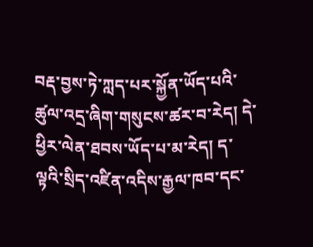བརྡ་བྱས་ཏེ་ཀླད་པར་སྐྱོན་ཡོད་པའི་ཚུལ་འདྲ་ཞིག་གསུངས་ཚར་བ་རེད། དེ་ཕྱིར་ལེན་ཐབས་ཡོད་པ་མ་རེད། ད་ལྟའི་སྲིད་འཛིན་འདིས་རྒྱལ་ཁབ་དང་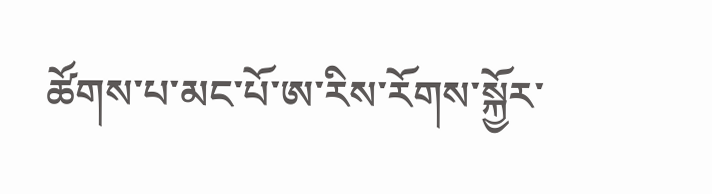ཚོགས་པ་མང་པོ་ཨ་རིས་རོགས་སྐྱོར་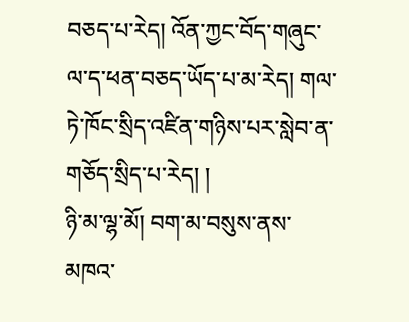བཅད་པ་རེད། འོན་ཀྱང་བོད་གཞུང་ལ་ད་ཕན་བཅད་ཡོད་པ་མ་རེད། གལ་ཏེ་ཁོང་སྲིད་འཛིན་གཉིས་པར་སླེབ་ན་གཅོད་སྲིད་པ་རེད། །
ཉི་མ་ལྷ་མོ། བག་མ་བསུས་ནས་མཁའ་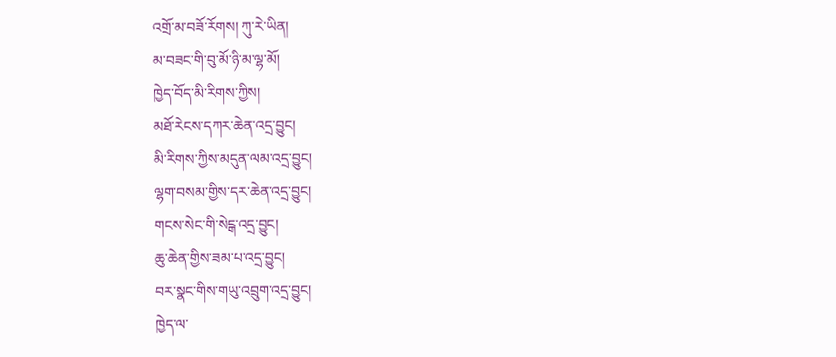འགྲོ་མ་བཟོ་རོགས། ཀུ་རེ་ཡིན།
མ་བཟང་གི་བུ་མོ་ཉི་མ་ལྷ་མོ།
ཁྱེད་བོད་མི་རིགས་ཀྱིས།
མཐོ་རེངས་དཀར་ཆེན་འདྲ་བྱུང།
མི་རིགས་ཀྱིས་མདུན་ལམ་འདྲ་བྱུང།
ལྷག་བསམ་གྱིས་དར་ཆེན་འདྲ་བྱུང།
གངས་སེང་གི་སེངྒ་འདྲ་བྱུང།
ཆུ་ཆེན་གྱིས་ཟམ་པ་འདྲ་བྱུང།
བར་སྣང་གིས་གཡུ་འབྲུག་འདྲ་བྱུང།
ཁྱེད་ལ་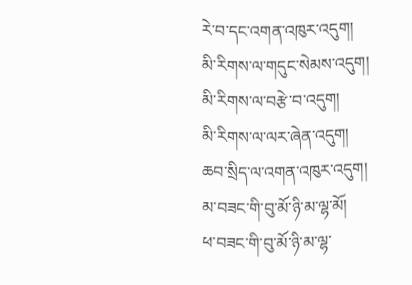རེ་བ་དང་འགན་འཁུར་འདུག།
མི་རིགས་ལ་གདུང་སེམས་འདུག།
མི་རིགས་ལ་བརྩེ་བ་འདུག།
མི་རིགས་ལ་ལར་ཞེན་འདུག།
ཆབ་སྲིད་ལ་འགན་འཁུར་འདུག།
མ་བཟང་གི་བུ་མོ་ཉི་མ་ལྷ་མོ།
ཕ་བཟང་གི་བུ་མོ་ཉི་མ་ལྷ་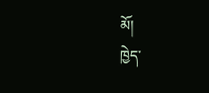མོ།
ཁྱེད་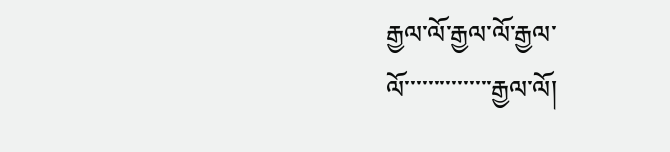རྒྱལ་ལོ་རྒྱལ་ལོ་རྒྱལ་ལོ་་་་་་་་་་་་་་་རྒྱལ་ལོ།